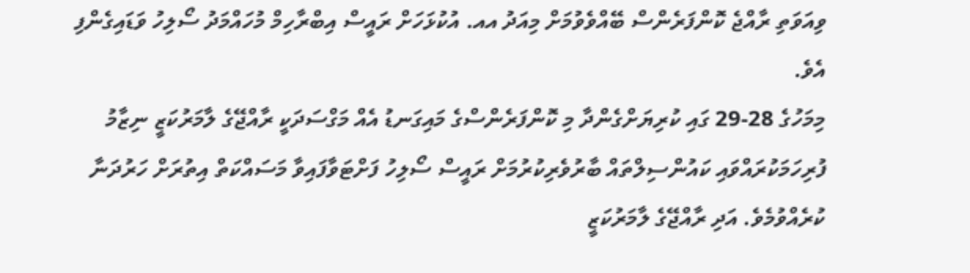ވިއަވަތި ރާއްޖެ ކޮންފަރެންސް ބޭއްވެވުމަށް މިއަދު އއ. އުކުޅަހަށް ރައީސް އިބްރާހިމް މުހައްމަދު ސޯލިހު ވަޑައިގެންފި އެވެ.
މިމަހުގެ 28-29 ގައި ކުރިޔަށްގެންދާ މި ކޮންފަރެންސްގެ މައިގަނޑު އެއް މަގްސަދަކީ ރާއްޖޭގެ ލާމަރުކަޒީ ނިޒާމު ފުރިހަމަކުރައްވައި ކައުންސިލްތައް ބާރުވެރިކުރުމަށް ރައީސް ސޯލިހު ފަށްޓަވާފައިވާ މަސައްކަތް އިތުރަށް ހަރުދަނާ ކުރެއްވުމެވެ. އަދި ރާއްޖޭގެ ލާމަރުކަޒީ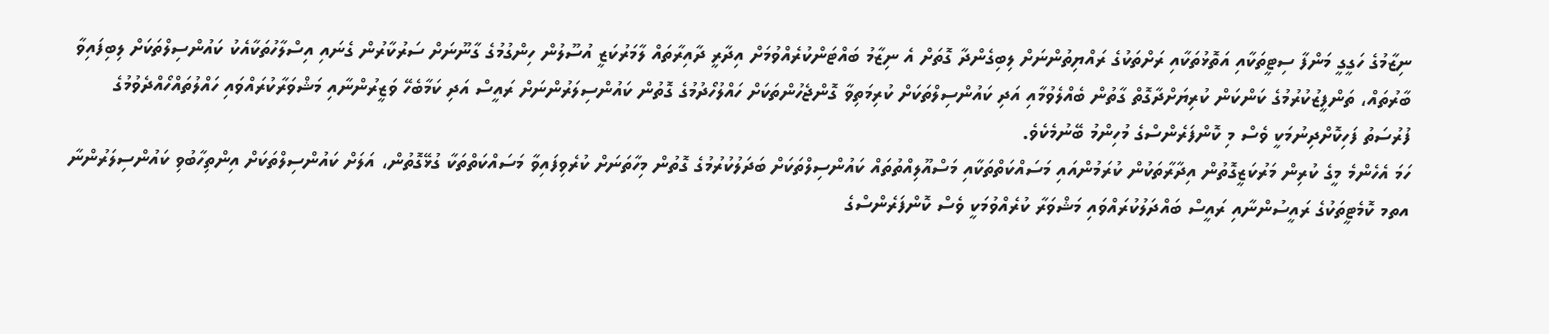ނިޒާމުގެ ހަގީގީ މަންފާ ސިޓީތަކާއި އަތޮޅުތަކާއި ރަށްތަކުގެ ރައްޔިތުންނަށް ލިބިގެންދާ ގޮތަށް އެ ނިޒާމު ބައްޓަންކުރެއްވުމަށް އިދާރީ ދާއިރާތައް ލާމަރުކަޒީ އުސޫލުން ހިންގުމުގެ ގާނޫނަށް ސަރުކާރުން ގެނައި އިސްލާހުތަކާއެކު ކައުންސިލްތަކަށް ލިބިފައިވާ ބާރުތައް، ތަންފީޒުކުރުމުގެ ކަންކަން ކުރިޔަށްދާގޮތް ގާތުން ބެއްލެވުމާއި އަދި ކައުންސިލްތަކަށް ކުރިމަތިވާ ގޮންޖެހުންތަކަށް ހައްލުހޯދުމުގެ ގޮތުން ކައުންސިލަރުންނަށް ރައީސް އަދި ކަމާބެހޭ ވަޒީރުންނާއި މަޝްވަރާކުރައްވައި ހައްލުތައްހޯއްދެވުމުގެ ފުރުސަތު ފަހިކޮށްދިނުމަކީ ވެސް މި ކޮންފަރެންސްގެ މުހިންމު ބޭނުމެކެވެ.
ހަމަ އެހެންމެ މީގެ ކުރިން މަރުކަޒީގޮތުން އިދާރާތަކުން ކުރަމުންއައި މަސައްކަތްތަކާއި މަސްއޫލިއްތުތައް ކައުންސިލްތަކަށް ބަދަލުކުރުމުގެ ގޮތުން މިހާތަނަށް ކުރެވިފައިވާ މަސައްކަތްތަކާ ގުޅޭގޮތުން، އަލަށް ކައުންސިލްތަކަށް އިންތިހާބުވި ކައުންސިލަރުންނާ އތމ ކޮމެޓީތަކުގެ ރައީސުންނާއި ރައީސް ބައްދަލުކުރައްވައި މަޝްވަރާ ކުރެއްވުމަކީ ވެސް ކޮންފަރެންސްގެ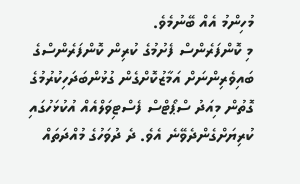މުހިންމު އެއް ބޭނުމެވެ.
މި ކޮންފަރެންސް ފެށުމުގެ ކުރިން ކޮންފަރެންސްގެ ބައިވެރިންނަށް އަމާޒުކޮށްގެން ގުޅުންބަދަހިކުރުމުގެ ގޮތުން މިއަދު ސްޕޯޓްސް ފެސްޓިވަލްއެއް އުކުޅަހުގައި ކުރިޔަށްގެންދެވޭނެ އެވެ. ދެ ދުވަހުގެ މުއްދަތައް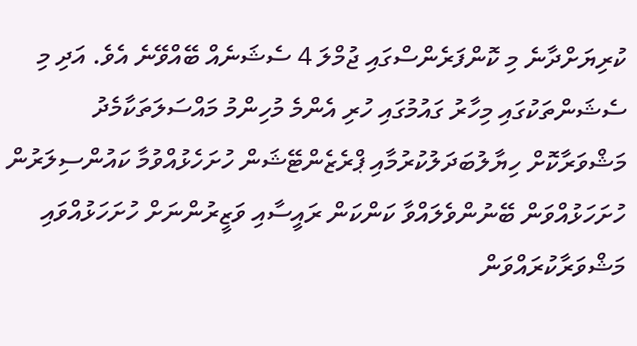ކުރިޔަށްދާނެ މި ކޮންފަރެންސްގައި ޖުމްލަ 4 ސެޝަނެއް ބޭއްވޭނެ އެވެ. އަދި މި ސެޝަންތަކުގައި މިހާރު ގައުމުގައި ހުރި އެންމެ މުހިންމު މައްސަލަތަކާމެދު މަޝްވަރާކޮށް ހިޔާލުބަދަލުކުރުމާއި ޕްރެޒެންޓޭޝަން ހުށަހެޅުއްވުމާ ކައުންސިލަރުން ހުށަހަޅުއްވަން ބޭނުންވެލައްވާ ކަންކަން ރައީސާއި ވަޒީރުންނަށް ހުށަހަޅުއްވައި މަޝްވަރާކުރައްވަން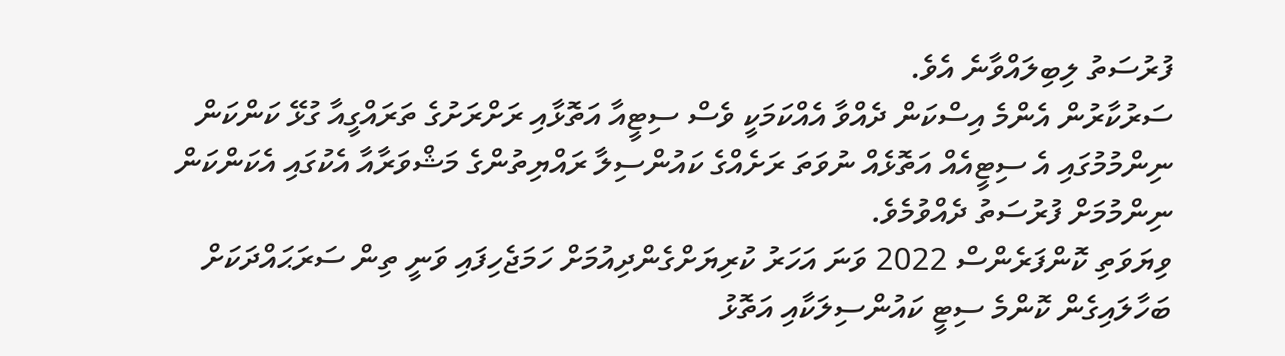ފުރުސަތު ލިބިލައްވާނެ އެވެ.
ސަރުކާރުން އެންމެ އިސްކަން ދެއްވާ އެއްކަމަކީ ވެސް ސިޓީއާ އަތޮޅާއި ރަށްރަށުގެ ތަރައްގީއާ ގުޅޭ ކަންކަން ނިންމުމުގައި އެ ސިޓީއެއް އަތޮޅެއް ނުވަތަ ރަށެއްގެ ކައުންސިލާ ރައްޔިތުންގެ މަޝްވަރާއާ އެކުގައި އެކަންކަން ނިންމުމަށް ފުރުސަތު ދެއްވުމެވެ.
ވިޔަވަތި ކޮންފަރެންސް 2022 ވަނަ އަހަރު ކުރިޔަށްގެންދިއުމަށް ހަމަޖެހިފައި ވަނީ ތިން ސަރަޙައްދަކަށް ބަހާލައިގެން ކޮންމެ ސިޓީ ކައުންސިލަކާއި އަތޮޅު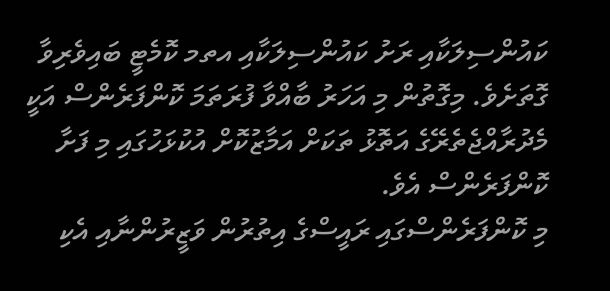ކައުންސިލަކާއި ރަށު ކައުންސިލަކާއި އތމ ކޮމެޓީ ބައިވެރިވާ ގޮތަށެވެ. މިގޮތުން މި އަހަރު ބާއްވާ ފުރަތަމަ ކޮންފަރެންސް އަކީ މެދުރާއްޖެތެރޭގެ އަތޮޅު ތަކަށް އަމާޒުކޮށް އުކުޅަހުގައި މި ފަށާ ކޮންފަރެންސް އެވެ.
މި ކޮންފަރެންސްގައި ރައީސްގެ އިތުރުން ވަޒީރުންނާއި އެކި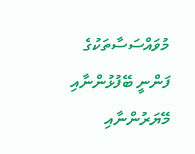މުވައްސަސާތަކުގެ ފަންނީ ބޭފުޅުންނާއި މޭޔަރުންނާއި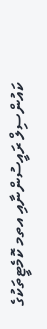ކައުންސިލް ރައީސުންނާއި އތމ ކޮމެޓީތަކުގެ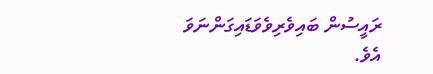ރައީސުން ބައިވެރިވެވަޑައިގަންނަވަ އެވެ.